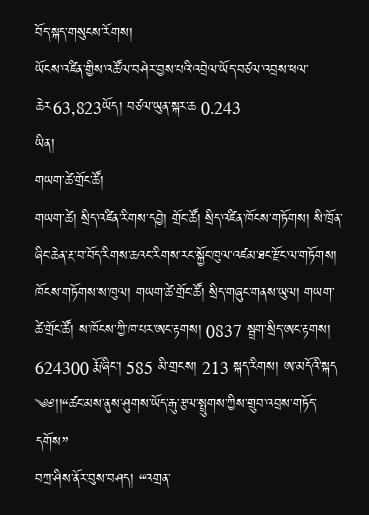བོད་སྐད་གསུངས་རོགས།
ཡོངས་འཛིན་གྱིས་འཚོལ་བཤེར་བྱས་པའི་འབྲེལ་ཡོད་བཙལ་འབྲས་ཕལ་ཆེར63,823ཡོད། བཙལ་ཡུན་སྐར་ཆ 0.243
ཡིན།
གཡག་ཚེ་གྲོང་ཚོ།
གཡག་ཚེ། སྲིད་འཛིན་རིགས་དབྱེ། གྲོང་ཚོ། སྲིད་འཛིན་ཁོངས་གཏོགས། སི་ཁྲོན་ཞིང་ཆེན་རྔ་བ་བོད་རིགས་ཆའང་རིགས་རང་སྐྱོང་ཁུལ་འཛམ་ཐང་རྫོང་ལ་གཏོགས། ཁོངས་གཏོགས་ས་ཁུལ། གཡག་ཚེ་གྲོང་ཚོ། སྲིད་གཞུང་གནས་ཡུལ། གཡག་ཚེ་གྲོང་ཚོ། ས་ཁོངས་ཀྱི་ཁ་པར་ཨང་རྟགས། 0837 སྦྲག་སྲིད་ཨང་རྟགས། 624300 རྨོ་ཞིང་། 585 མི་གྲངས། 213 སྐད་རིགས། ཨ་མདོའི་སྐད
༄༅།།“ཚང་མས་ནུས་ཤུགས་ཡོད་རྒུ་རྩལ་སྤྲུགས་ཀྱིས་གྲུབ་འབྲས་གཏོད་དགོས”
བཀྲ་ཤིས་ནོར་བུས་བཤད། “འགྲན་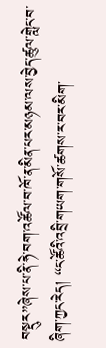བསྡུར”ཞེས་པ་ནི་ཧེ་བག་འཚོལ་བ་ཁོ་ན་མིན་པར་མཉམ་ལས་བྱེད་ཚུལ་གླེང་བ་ཞིག་ཀྱང་རེད། “ང་ཚོའི་འབྲི་གཡག་གསོ་ཚགས་ར་བར་མིག་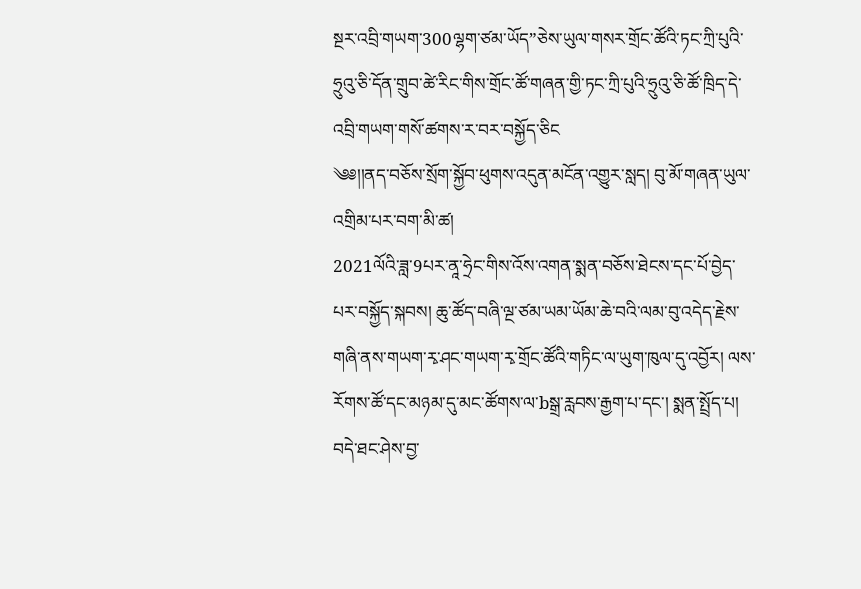སྔར་འབྲི་གཡག་300ལྷག་ཙམ་ཡོད”ཅེས་ཡུལ་གསར་གྲོང་ཚོའི་ཏང་ཀྲི་པུའི་ཧྲུའུ་ཅི་དོན་གྲུབ་ཚེ་རིང་གིས་གྲོང་ཚོ་གཞན་གྱི་ཏང་ཀྲི་པུའི་ཧྲུའུ་ཅི་ཚོ་ཁྲིད་དེ་འབྲི་གཡག་གསོ་ཚགས་ར་བར་བསྐྱོད་ཅིང
༄༅།།ནད་བཅོས་སྲོག་སྐྱོབ་ཕུགས་འདུན་མངོན་འགྱུར་སླད། བུ་མོ་གཞན་ཡུལ་འགྲིམ་པར་བག་མི་ཚ།
2021ལོའི་ཟླ་9པར་ནཱ་ཧྲེང་གིས་འོས་འགན་སྨན་བཅོས་ཐེངས་དང་པོ་བྱེད་པར་བསྐྱོད་སྐབས། ཆུ་ཚོད་བཞི་ལྔ་ཙམ་ཡམ་ཡོམ་ཆེ་བའི་ལམ་བུ་འདེད་རྗེས་གཞི་ནས་གཡག་རྭ་ཤང་གཡག་རྭ་གྲོང་ཚོའི་གཏིང་ལ་ཡུག་ཁུལ་དུ་འབྱོར། ལས་རོགས་ཚོ་དང་མཉམ་དུ་མང་ཚོགས་ལ་bསྒྲ་རླབས་རྒྱག་པ་དང་། སྨན་སྤྲོད་པ། བདེ་ཐང་ཤེས་བྱ་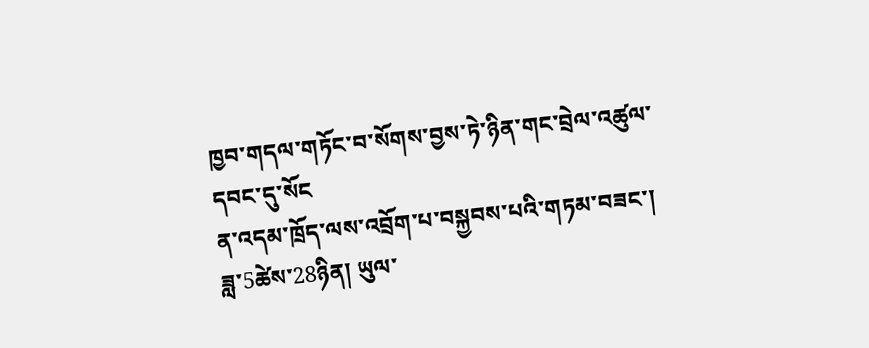ཁྱབ་གདལ་གཏོང་བ་སོགས་བྱས་ཏེ་ཉིན་གང་བྲེལ་འཚུལ་དབང་དུ་སོང
ན་འདམ་ཁྲོད་ལས་འབྲོག་པ་བསྐྱབས་པའི་གཏམ་བཟང་།
ཟླ་5ཚེས་28ཉིན། ཡུལ་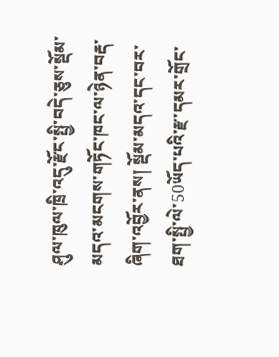ཤུལ་ཁུལ་ཁྲི་འདུ་རྫོང་སྤྱི་བདེ་ཅུས་སྡོམ་མདའ་མངགས་གཏོང་ཁང་ལ་ཉེན་བརྡ་ཞིག་འབྱོར་ནས། སྡོམ་མདའ་དང་བར་ཐག་སྤྱི་ལེ་50ཡོད་པའི་རྫ་དམར་གྲོང་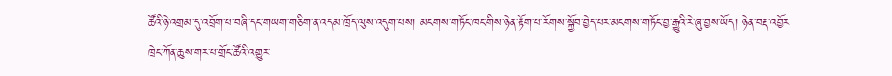ཚོའི་ཉེ་འགྲམ་དུ་འབྲོག་པ་བཞི་དང་གཡག་གཅིག་ན་འདམ་ཁྲོད་ལུས་འདུག་པས། མངགས་གཏོང་ཁང་གིས་ཉེན་རྟོག་པ་རོགས་སྐྱོབ་བྱེད་པར་མངགས་གཏོང་བྱ་རྒྱུའི་རེ་ཞུ་བྱས་ཡོད། ཉེན་བརྡ་འབྱོར
ཁྲེང་ཀོན་ཆུས་གར་པ་གྲོང་ཚོའི་འགྱུར་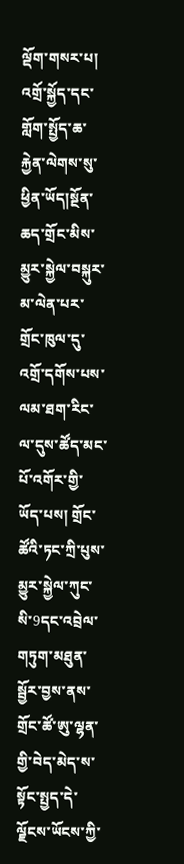ལྡོག་གསར་པ།
འགྲོ་སྐྱོད་དང་གློག་སྤྱོད་ཆ་རྐྱེན་ལེགས་སུ་ཕྱིན་ཡོད།སྔོན་ཆད་གྲོང་མིས་མྱུར་སྐྱེལ་བསྐུར་མ་ལེན་པར་གྲོང་ཁུལ་དུ་འགྲོ་དགོས་པས་ལམ་ཐག་རིང་ལ་དུས་ཚོད་མང་པོ་འགོར་གྱི་ཡོད་པས། གྲོང་ཚོའི་ཏང་ཀྲི་པུས་མྱུར་སྐྱེལ་ཀུང་སི་9དང་འབྲེལ་གཏུག་མཐུན་སྦྱོར་བྱས་ནས་གྲོང་ཚོ་ཨུ་ལྷན་གྱི་བེད་མེད་ས་སྟོང་སྤྱད་དེ་ལྗོངས་ཡོངས་ཀྱི་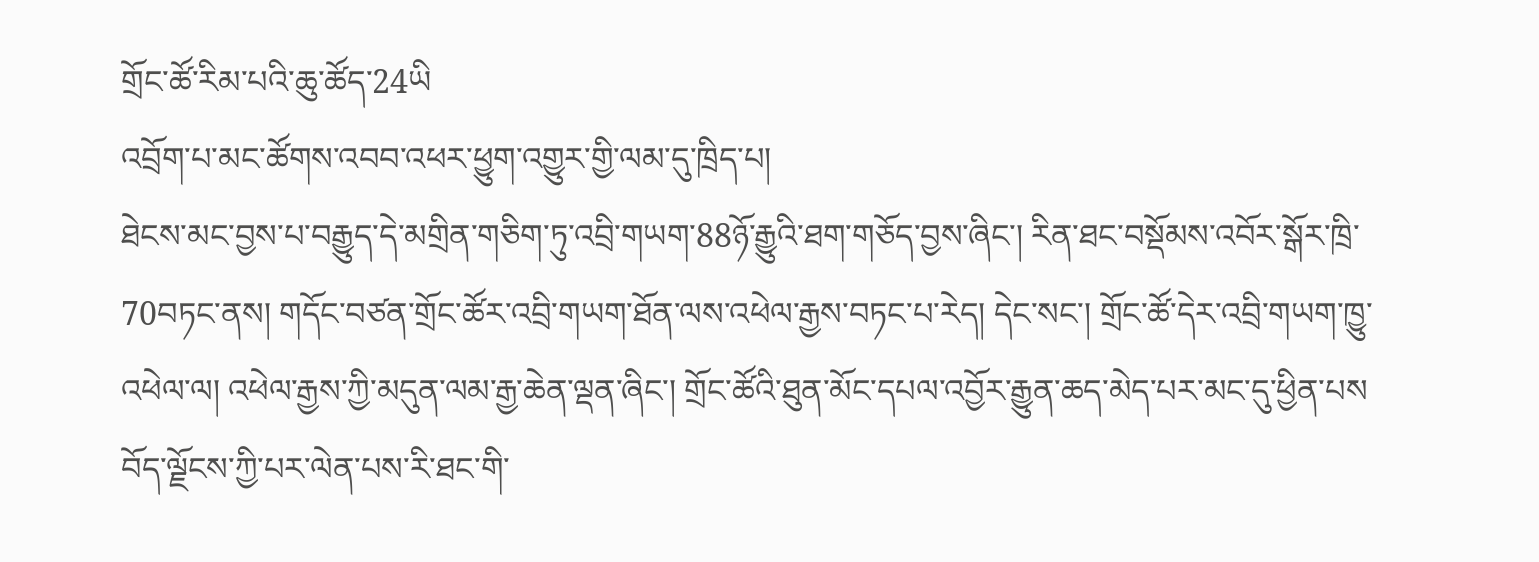གྲོང་ཚོ་རིམ་པའི་ཆུ་ཚོད་24ཡི
འབྲོག་པ་མང་ཚོགས་འབབ་འཕར་ཕྱུག་འགྱུར་གྱི་ལམ་དུ་ཁྲིད་པ།
ཐེངས་མང་བྱས་པ་བརྒྱུད་དེ་མགྲིན་གཅིག་ཏུ་འབྲི་གཡག་88ཉོ་རྒྱུའི་ཐག་གཅོད་བྱས་ཞིང་། རིན་ཐང་བསྡོམས་འབོར་སྒོར་ཁྲི་70བཏང་ནས། གདོང་བཙན་གྲོང་ཚོར་འབྲི་གཡག་ཐོན་ལས་འཕེལ་རྒྱས་བཏང་པ་རེད། དེང་སང་། གྲོང་ཚོ་དེར་འབྲི་གཡག་ཁྱུ་འཕེལ་ལ། འཕེལ་རྒྱས་ཀྱི་མདུན་ལམ་རྒྱ་ཆེན་ལྡན་ཞིང་། གྲོང་ཚོའི་ཐུན་མོང་དཔལ་འབྱོར་རྒྱུན་ཆད་མེད་པར་མང་དུ་ཕྱིན་པས
བོད་ལྗོངས་ཀྱི་པར་ལེན་པས་རི་ཐང་གི་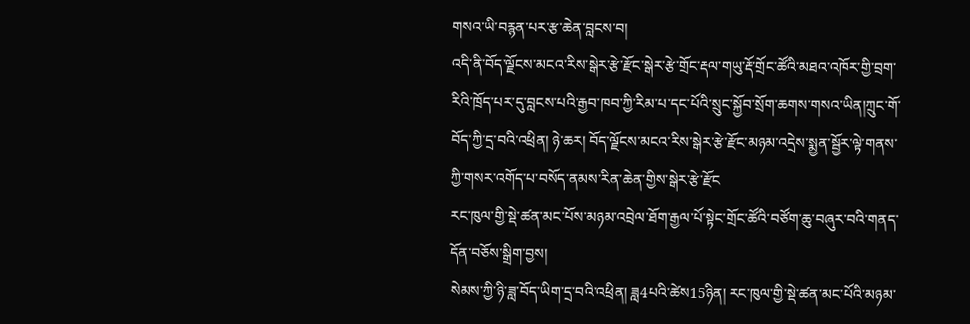གསའ་ཡི་བརྙན་པར་རྩ་ཆེན་བླངས་བ།
འདི་ནི་བོད་ལྗོངས་མངའ་རིས་སྒེར་རྩེ་རྫོང་སྒེར་རྩེ་གྲོང་རྡལ་གཡུ་རྡོ་གྲོང་ཚོའི་མཐའ་འཁོར་གྱི་བྲག་རིའི་ཁྲོད་པར་དུ་བླངས་པའི་རྒྱབ་ཁབ་ཀྱི་རིམ་པ་དང་པོའི་སྲུང་སྐྱོབ་སྲོག་ཆགས་གསའ་ཡིན།ཀྲུང་གོ་བོད་ཀྱི་དྲ་བའི་འཕྲིན། ཉེ་ཆར། བོད་ལྗོངས་མངའ་རིས་སྒེར་རྩེ་རྫོང་མཉམ་འདྲེས་སྨྱན་སྦྱོར་ལྟེ་གནས་ཀྱི་གསར་འགོད་པ་བསོད་ནམས་རིན་ཆེན་གྱིས་སྒེར་རྩེ་རྫོང
རང་ཁུལ་གྱི་སྡེ་ཚན་མང་པོས་མཉམ་འབྲེལ་ཐོག་རྒྱལ་པོ་སྟེང་གྲོང་ཚོའི་བཙོག་ཆུ་བཞུར་བའི་གནད་དོན་བཅོས་སྒྲིག་བྱས།
སེམས་ཀྱི་ཉི་ཟླ་བོད་ཡིག་དྲ་བའི་འཕྲིན། ཟླ4པའི་ཚེས15ཉིན། རང་ཁུལ་གྱི་སྡེ་ཚན་མང་པོའི་མཉམ་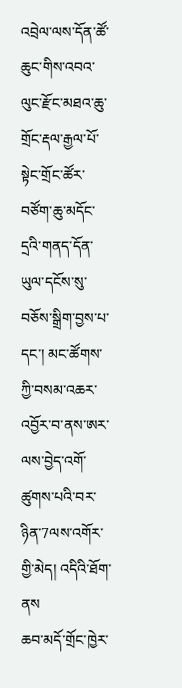འབྲེལ་ལས་དོན་ཚོ་ཆུང་གིས་འབའ་ལུང་རྫོང་མཐའ་ཆུ་གྲོང་རྡལ་རྒྱལ་པོ་སྟེང་གྲོང་ཚོར་བཙོག་ཆུ་མདོང་དྲའི་གནད་དོན་ཡུལ་དངོས་སུ་བཅོས་སྒྲིག་བྱས་པ་དང་། མང་ཚོགས་ཀྱི་བསམ་འཆར་འབྱོར་བ་ནས་ཨར་ལས་བྱེད་འགོ་ཚུགས་པའི་བར་ཉིན་7ལས་འགོར་གྱི་མེད། འདིའི་ཐོག་ནས
ཆབ་མདོ་གྲོང་ཁྱེར་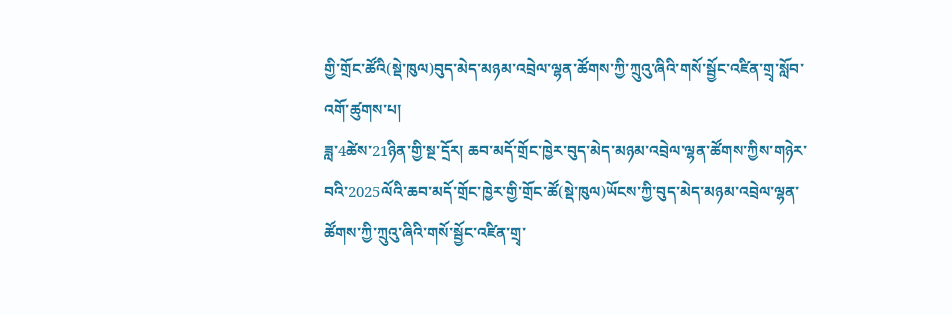གྱི་གྲོང་ཚོའི(སྡེ་ཁུལ)བུད་མེད་མཉམ་འབྲེལ་ལྷན་ཚོགས་ཀྱི་ཀྲུའུ་ཞིའི་གསོ་སྦྱོང་འཛིན་གྲྭ་སློབ་འགོ་ཚུགས་པ།
ཟླ་4ཚེས་21ཉིན་གྱི་སྔ་དྲོར། ཆབ་མདོ་གྲོང་ཁྱེར་བུད་མེད་མཉམ་འབྲེལ་ལྷན་ཚོགས་ཀྱིས་གཉེར་བའི་2025ལོའི་ཆབ་མདོ་གྲོང་ཁྱེར་གྱི་གྲོང་ཚོ(སྡེ་ཁུལ)ཡོངས་ཀྱི་བུད་མེད་མཉམ་འབྲེལ་ལྷན་ཚོགས་ཀྱི་ཀྲུའུ་ཞིའི་གསོ་སྦྱོང་འཛིན་གྲྭ་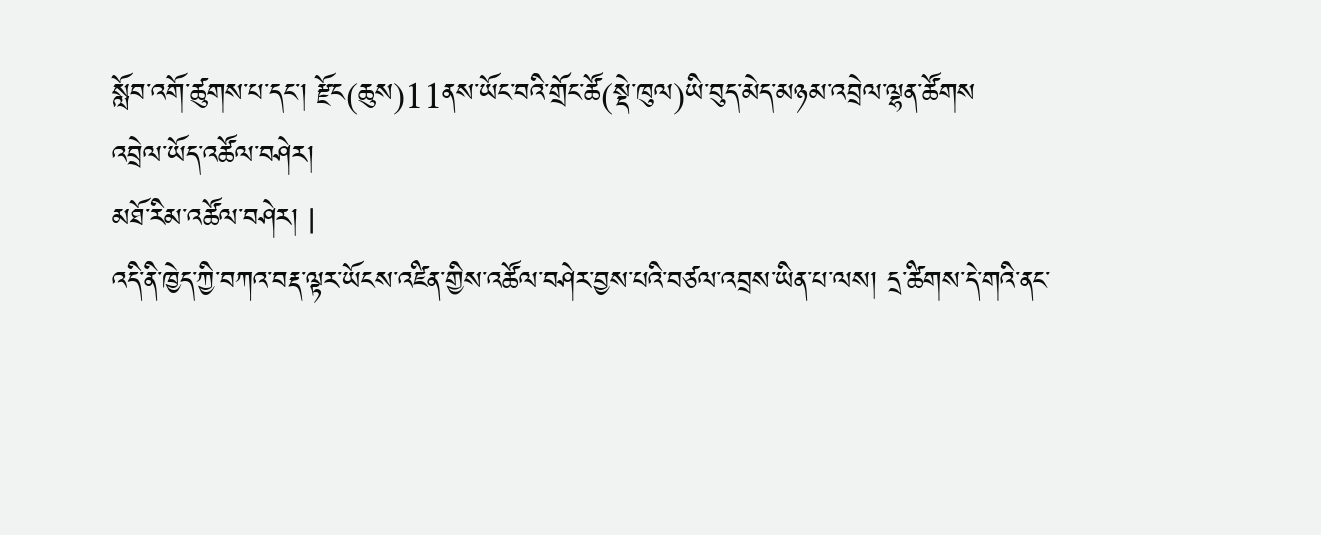སློབ་འགོ་ཚུགས་པ་དང་། རྫོང(ཆུས)11ནས་ཡོང་བའི་གྲོང་ཚོ(སྡེ་ཁུལ)ཡི་བུད་མེད་མཉམ་འབྲེལ་ལྷན་ཚོགས
འབྲེལ་ཡོད་འཚོལ་བཤེར།
མཐོ་རིམ་འཚོལ་བཤེར། |
འདི་ནི་ཁྱེད་ཀྱི་བཀའ་བརྡ་ལྟར་ཡོངས་འཛིན་གྱིས་འཚོལ་བཤེར་བྱས་པའི་བཙལ་འབྲས་ཡིན་པ་ལས། དྲ་ཚིགས་དེ་གའི་ནང་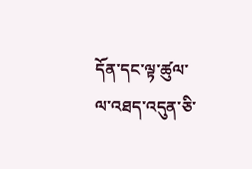དོན་དང་ལྟ་ཚུལ་ལ་འཐད་འདུན་ཅི་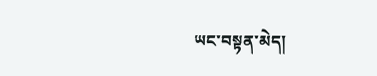ཡང་བསྟན་མེད།